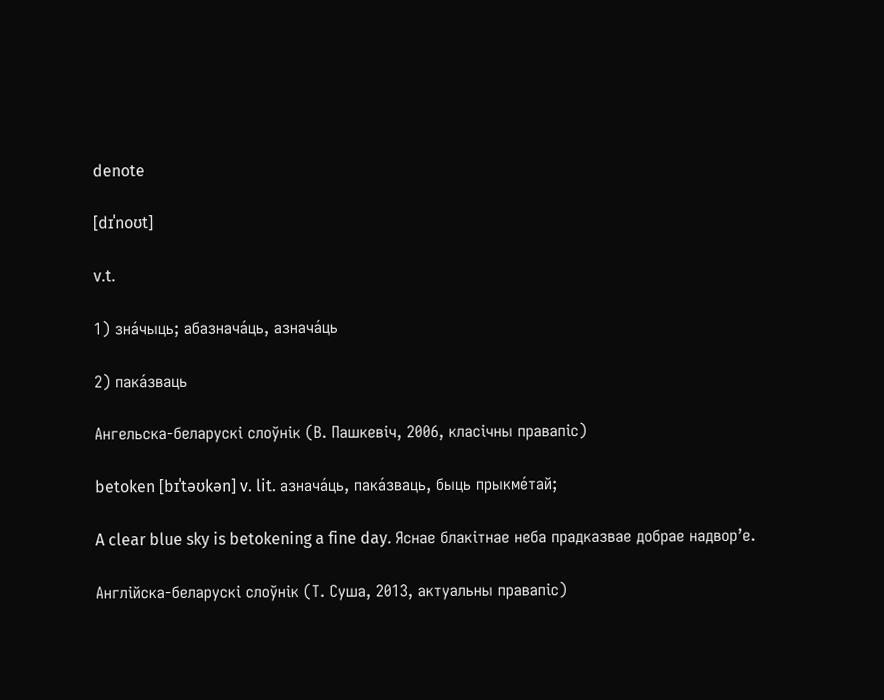denote

[dɪˈnoʊt]

v.t.

1) зна́чыць; абазнача́ць, азнача́ць

2) пака́зваць

Ангельска-беларускі слоўнік (В. Пашкевіч, 2006, класічны правапіс)

betoken [bɪˈtəʊkən] v. lit. азнача́ць, пака́зваць, быць прыкме́тай;

A clear blue sky is betokening a fine day. Яснае блакітнае неба прадказвае добрае надвор’е.

Англійска-беларускі слоўнік (Т. Суша, 2013, актуальны правапіс)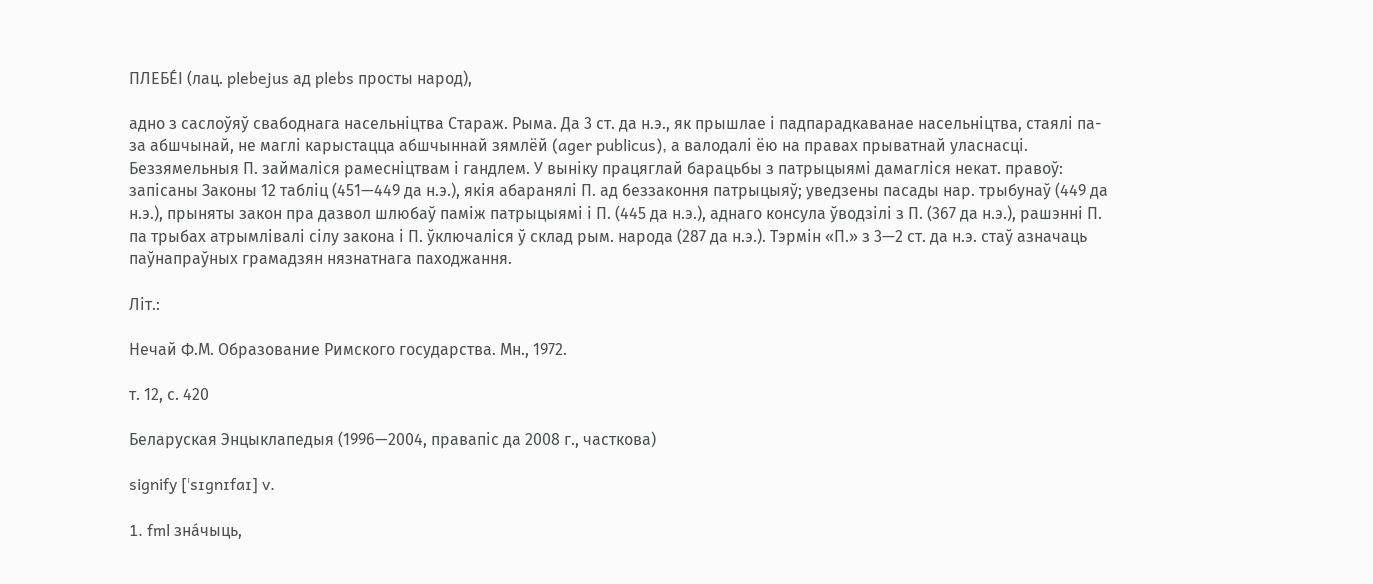ПЛЕБЕ́І (лац. plebejus ад plebs просты народ),

адно з саслоўяў свабоднага насельніцтва Стараж. Рыма. Да 3 ст. да н.э., як прышлае і падпарадкаванае насельніцтва, стаялі па-за абшчынай, не маглі карыстацца абшчыннай зямлёй (ager publicus), а валодалі ёю на правах прыватнай уласнасці. Беззямельныя П. займаліся рамесніцтвам і гандлем. У выніку працяглай барацьбы з патрыцыямі дамагліся некат. правоў: запісаны Законы 12 табліц (451—449 да н.э.), якія абаранялі П. ад беззаконня патрыцыяў; уведзены пасады нар. трыбунаў (449 да н.э.), прыняты закон пра дазвол шлюбаў паміж патрыцыямі і П. (445 да н.э.), аднаго консула ўводзілі з П. (367 да н.э.), рашэнні П. па трыбах атрымлівалі сілу закона і П. ўключаліся ў склад рым. народа (287 да н.э.). Тэрмін «П.» з 3—2 ст. да н.э. стаў азначаць паўнапраўных грамадзян нязнатнага паходжання.

Літ.:

Нечай Ф.М. Образование Римского государства. Мн., 1972.

т. 12, с. 420

Беларуская Энцыклапедыя (1996—2004, правапіс да 2008 г., часткова)

signify [ˈsɪgnɪfaɪ] v.

1. fml зна́чыць,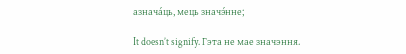азнача́ць, мець значэ́нне;

It doesn’t signify. Гэта не мае значэння.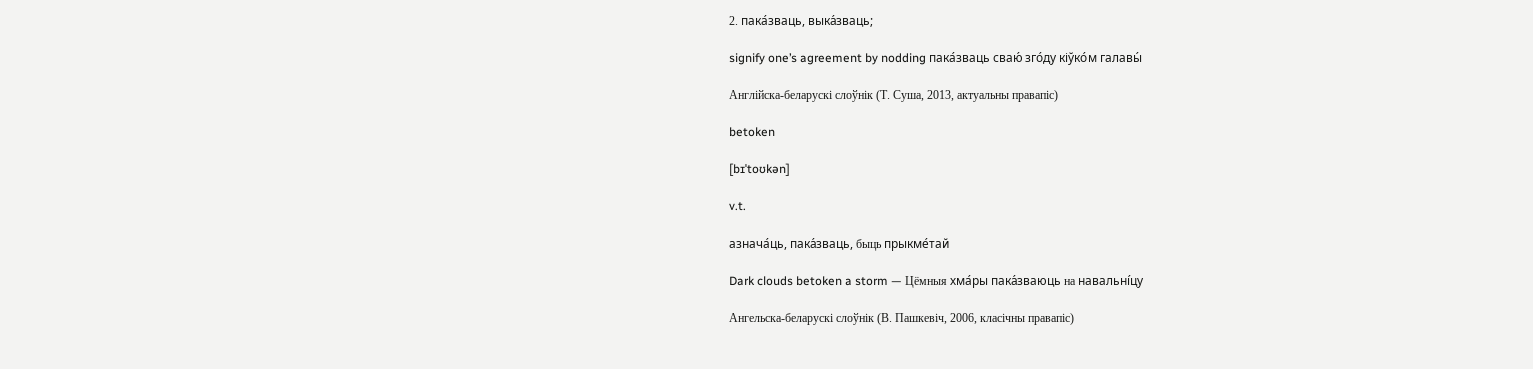2. пака́зваць, выка́зваць;

signify one’s agreement by nodding пака́зваць сваю́ зго́ду кіўко́м галавы́

Англійска-беларускі слоўнік (Т. Суша, 2013, актуальны правапіс)

betoken

[bɪˈtoʊkən]

v.t.

азнача́ць, пака́зваць, быць прыкме́тай

Dark clouds betoken a storm — Цёмныя хма́ры пака́зваюць на навальні́цу

Ангельска-беларускі слоўнік (В. Пашкевіч, 2006, класічны правапіс)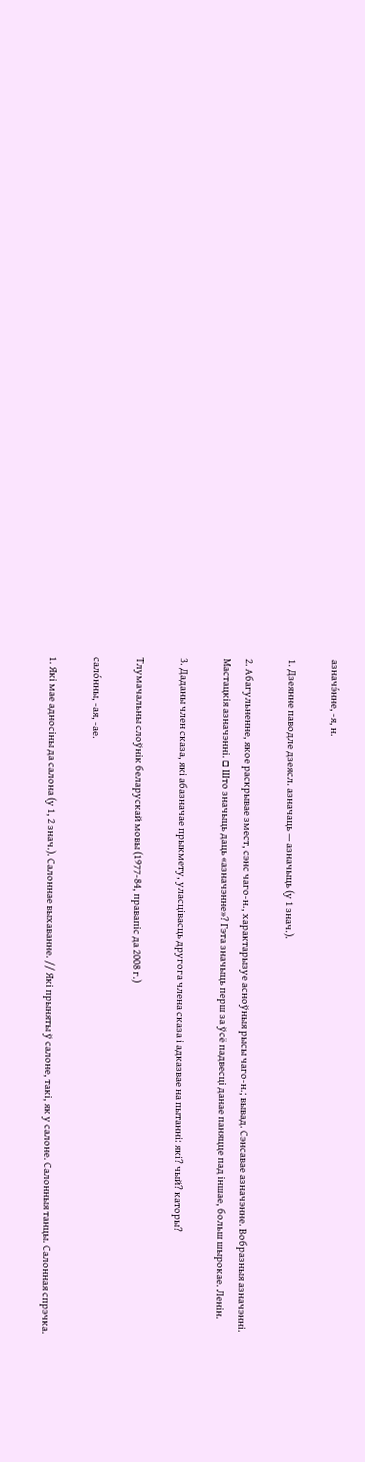азначэ́нне, ‑я, н.

1. Дзеянне паводле дзеясл. азначаць — азначыць (у 1 знач.).

2. Абагульненне, якое раскрывае змест, сэнс чаго‑н., характарызуе асноўныя рысы чаго‑н.; вывад. Сэнсавае азначэнне. Вобразныя азначэнні. Мастацкія азначэнні. □ Што значыць даць «азначэнне»? Гэта значыць перш за ўсё падвесці данае паняцце пад іншае, больш шырокае. Ленін.

3. Даданы член сказа, які абазначае прыкмету, уласцівасць другога члена сказа і адказвае на пытанні: які? чый? каторы?

Тлумачальны слоўнік беларускай мовы (1977-84, правапіс да 2008 г.)

сало́нны, ‑ая, ‑ае.

1. Які мае адносіны да салона (у 1, 2 знач.). Салоннае выхаванне. // Які прыняты ў салоне, такі, як у салоне. Салонныя танцы. Салонная спрэчка.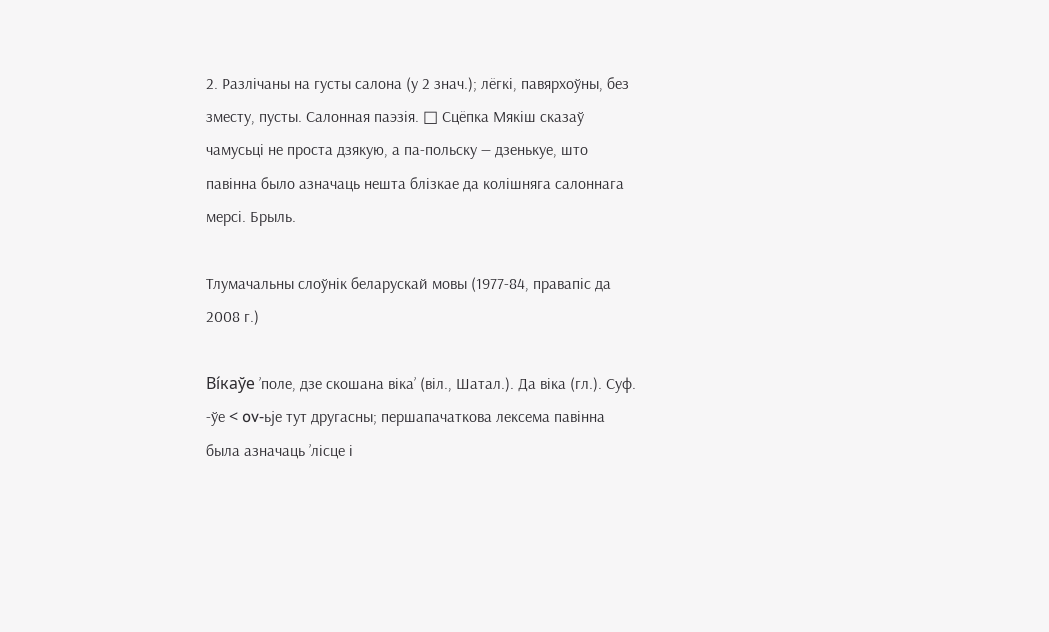2. Разлічаны на густы салона (у 2 знач.); лёгкі, павярхоўны, без зместу, пусты. Салонная паэзія. □ Сцёпка Мякіш сказаў чамусьці не проста дзякую, а па-польску — дзенькуе, што павінна было азначаць нешта блізкае да колішняга салоннага мерсі. Брыль.

Тлумачальны слоўнік беларускай мовы (1977-84, правапіс да 2008 г.)

Ві́каўе ’поле, дзе скошана віка’ (віл., Шатал.). Да віка (гл.). Суф. ‑ўе < ov‑ьje тут другасны; першапачаткова лексема павінна была азначаць ’лісце і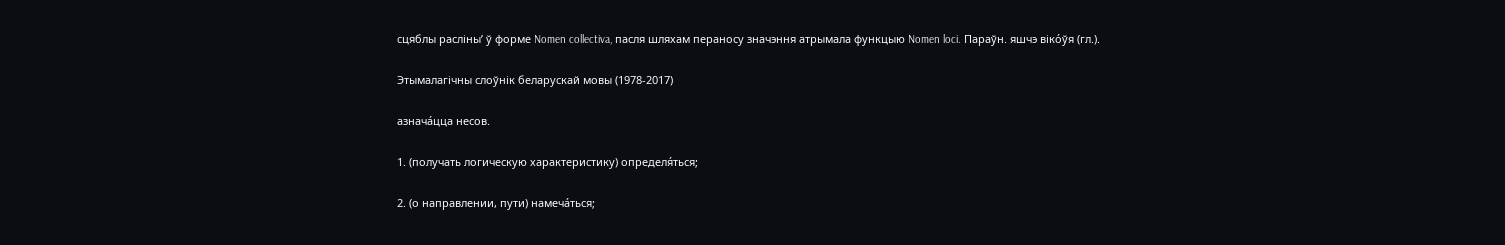сцяблы расліны’ ў форме Nomen collectiva, пасля шляхам пераносу значэння атрымала функцыю Nomen loci. Параўн. яшчэ віко́ўя (гл.).

Этымалагічны слоўнік беларускай мовы (1978-2017)

азнача́цца несов.

1. (получать логическую характеристику) определя́ться;

2. (о направлении, пути) намеча́ться;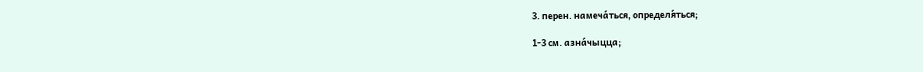3. перен. намеча́ться, определя́ться;

1-3 см. азна́чыцца;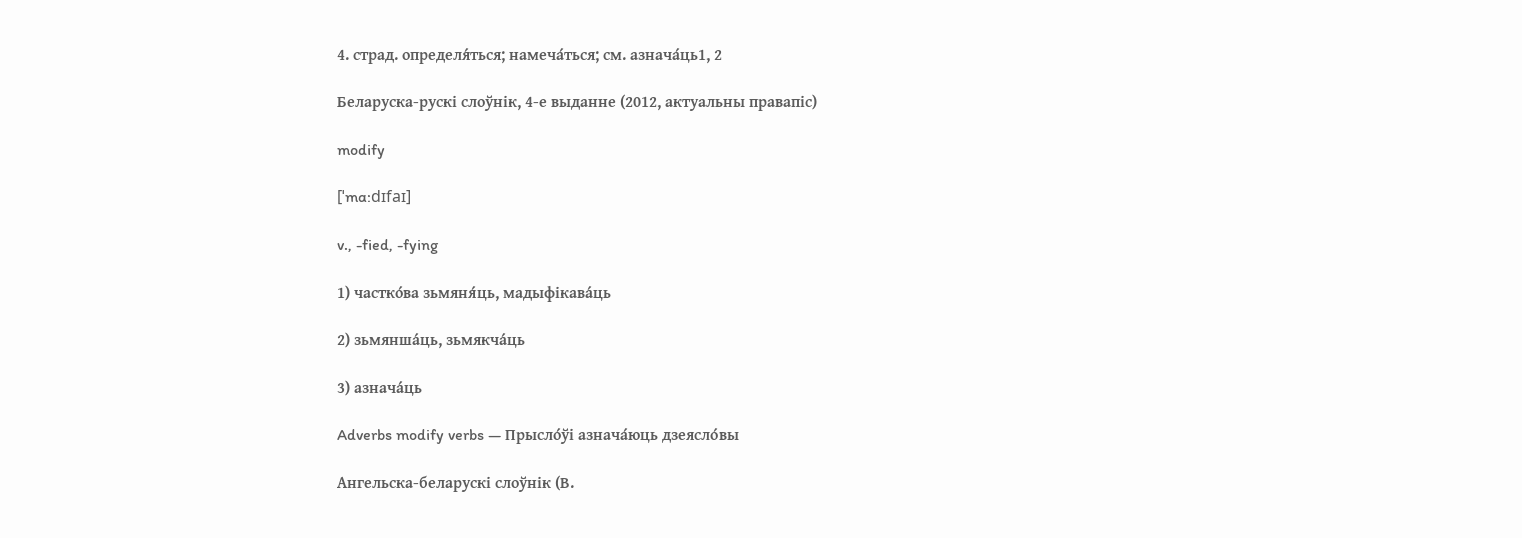4. страд. определя́ться; намеча́ться; см. азнача́ць1, 2

Беларуска-рускі слоўнік, 4-е выданне (2012, актуальны правапіс)

modify

[ˈmɑ:dɪfaɪ]

v., -fied, -fying

1) частко́ва зьмяня́ць, мадыфікава́ць

2) зьмянша́ць, зьмякча́ць

3) азнача́ць

Adverbs modify verbs — Прысло́ўі азнача́юць дзеясло́вы

Ангельска-беларускі слоўнік (В.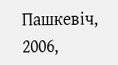Пашкевіч, 2006,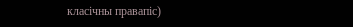класічны правапіс)